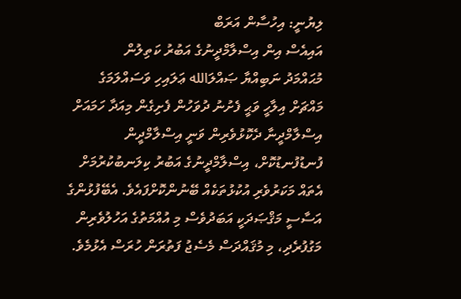ލިޔުނީ: އިހުސާން އަރަބް
އައިއެސް އިން އިސްލާމްދީނުގެ އަބުރު ކަތިލުން
މުޙައްމަދު ނަބިއްޔާ ޞައްލަالله ޢަލައިހި ވަސައްލަމަގެ މައްޗަށް އިލާހީ ވަޙީ ފެށުނު ދުވަހުން ފެށިގެން މިއަދާ ހަމައަށް އިސްލާމްދީނާ ދެކޮޅުވެރިން ވަނީ އިސްލާމްދީން ފުނޑުފުނޑުކޮށް، އިސްލާމްދީނުގެ އަބުރު ކިލަނބުކުރުމަށް އެތައް މަކަރުވެރި އުކުޅުތަކެއް ބޭނުންކޮށްފައެވެ. އެބޭފުޅުންގެ އަސާސީ މަޤްޞަދަކީ އަބަދުވެސް މި އުއްމަތުގެ އަހުލުވެރިން މަގުފުރެދި، މި މުޤައްދަސް މެސެޖު ފަތުރަން ހުރަސް އެޅުމެވެ.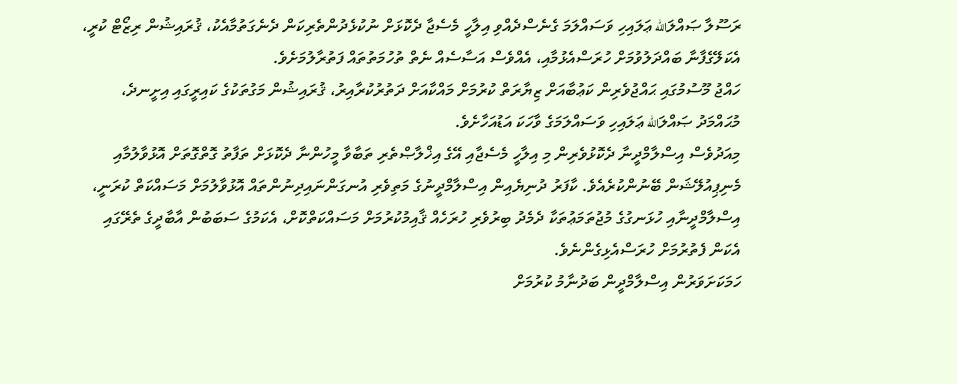ރަސޫލާ ޞައްލަالله ޢަލައިހި ވަސައްލަމަ ގެނެސްދެއްވި އިލާހީ މެސެޖާ ދެކޮޅަށް ނުކުޅެދުންތެރިކަން ދެނެގަތުމާއެކު، ޤުރައިޝުން ރިޒޯޓް ކުރީ، އެކަލޭގެފާނާ ބައްދަލުވުމަށް ހުރަސްއެޅުމާއި، އެއްވެސް އަސާސެއް ނެތް ތުހުމަތުތައް ފަތުރާލުމަށެވެ.
ހައްޖު މޫސުމުގައި ޙައްޖުވެރިން ކަޢުބާއަށް ޒިޔާރަތް ކުރުމަށް މައްކާއަށް ދަތުރުކުރާއިރު، ޤުރައިޝުން މަގުތަކުގެ ކައިރީގައި އިށީނދެ، މުޙައްމަދު ޞައްލަالله ޢަލައިހި ވަސައްލަމަގެ ވާހަކަ އަޑުއަހާށެވެ.
މިއަދުވެސް އިސްލާމްދީނާ ދެކޮޅުވެރިން މި އިލާހީ މެސެޖާއި އޭގެ އިޚްލާޞްތެރި ތަބާވާ މީހުންނާ ދެކޮޅަށް ތަފާތު ގޮތްގޮތަށް އޮޅުވާލުމާއި މެނިޕިއުލޭޝަން ބޭނުންކުރެއެވެ. ކާފަރު ދުނިޔެއިން އިސްލާމްދީނުގެ މަތިވެރި އުނގަންނައިދިނުންތައް އޮޅުވާލުމަށް މަސައްކަތް ކުރަނީ، އިސްލާމްދީނާއި ހުޅަނގުގެ މުޖުތަމަޢުތަކާ ދެމެދު ބިރުވެރި ހުރަހެއް ޤާއިމުކުރުމަށް މަސައްކަތްކޮށް، އެކަމުގެ ސަބަބުން އާބާދީގެ ތެރޭގައި އެކަން ފެތުރުމަށް ހުރަސްއެޅިގެންނެވެ.
ހަމަކަށަވަރުން އިސްލާމްދީން ބަދުނާމު ކުރުމަށް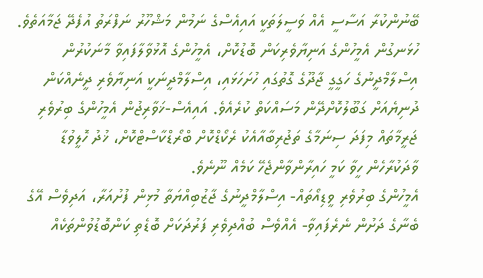ބޭނުންކުރާ އަސާސީ އެއް ވަސީލަތަކީ އައިއެސްގެ ނަމުން މަޝްހޫރު ނަފްރަތު އުފެދޭ ޖަމާއަތެވެ. ހުޅަނގުން އެމީހުންގެ އަނިޔާވެރިކަން ބޮޑުކޮށް، އެމީހުންގެ އޮޅުވާލާފައިވާ މާނަކުރުން އިސްލާމްދީނުގެ ހަގީގީ ޖާދޫގެ ގޮތުގައި ހުށަހަޅައި، އިސްލާމްދީނަކީ އަނިޔާވެރި ދީނެއްކަން ދުނިޔެއަށް ގަބޫލުކޮށްދޭން މަސައްކަތް ކުރެއެވެ. އައިއެސް-ޚަވާރިޖުން އެމީހުންގެ ބިރުވެރި ޖަރީމާތައް މިފަދަ ސިނަމާގެ ތަޖުރިބާއާއެކު ރެކޯޑްކޮށް ބްރޯޑްކާސްޓްކޮށް، ޚުދު ހޮލީވުޑާ ވާދަކުރާހެން ހީވާ ކަމީ ހައިރާންވާންޖެހޭ ކަމެއް ނޫނެވެ.
އެމީހުންގެ ބިރުވެރި ވީޑިއޯތައް- އިސްލާމްދީނުގެ ޖާޒުބިއްޔަތާ މުޅިން ފުށުއަރާ، އަދިވެސް އޭގެ ބެނާގެ ދަށުން ނެރެފައިވާ- އެއްވެސް ބުއްދިވެރި ފަރުދަކަށް ބޮޑެތި ކަންބޮޑުވުންތަކެއް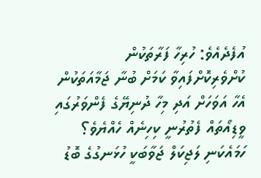އުފެދެއެވެ: ހުރިހާ ފަރާތަކުން ކުށްވެރިކޮށްފައިވާ ކަމަށް ބުނާ ޖަމާއަތަކުން އެހާ އަވަހަށް އަދި މިހާ ދުނިޔޭގެ ފެންވަރުގައި ވީޑިއޯތައް ފެތުރުނީ ކިހިނެއް ހެއްޔެވެ؟
ހަމައެކަނި ލަޖިކަލް ޖަވާބަކީ ހުޅަނގުގެ ބޮޑު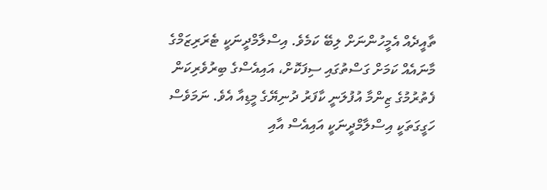ތާއީދެއް އެމީހުންނަށް ލިބޭ ކަމެވެ. އިސްލާމްދީނަކީ ޓެރަރިޒަމްގެ މާނައެއް ކަމަށް ގަސްތުގައި ސިފަކޮށް، އައިއެސްގެ ބިރުވެރިކަން ފެތުރުމުގެ ޒިންމާ އުފުލަނީ ކާފަރު ދުނިޔޭގެ މީޑިއާ އެވެ. ނަމަވެސް ހަގީގަތަކީ އިސްލާމްދީނަކީ އައިއެސް އާއި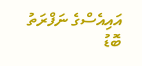އައިއެސްގެ ނަފްރަތު ބޮޑު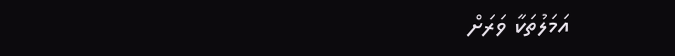އަމަލުތަކާ ވަރަށް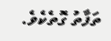ތަފާތު ގޮތެކެވެ.